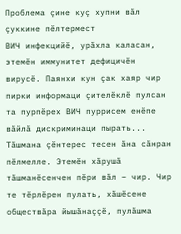Проблема çине куç хупни вăл çуккине пӗлтермест
ВИЧ инфекцийӗ, урăхла каласан, этемӗн иммунитет дефицичӗн вирусӗ. Паянхи кун çак хаяр чир пирки информаци çителӗклӗ пулсан та пурпӗрех ВИЧ пуррисем енӗпе вăйлă дискриминаци пырать...
Тăшмана çӗнтерес тесен ăна сăнран пӗлмелле. Этемӗн хăрушă тăшманӗсенчен пӗри вăл – чир. Чир те тӗрлӗрен пулать, хăшӗсене обществăра йышăнаççӗ, пулăшма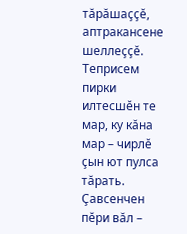тăрăшаççӗ, аптракансене шеллеççӗ. Теприсем пирки илтесшӗн те мар, ку кăна мар – чирлӗ çын ют пулса тăрать. Çавсенчен пӗри вăл –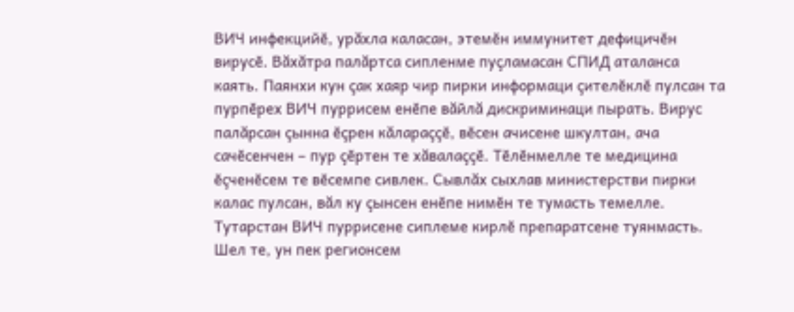ВИЧ инфекцийӗ, урăхла каласан, этемӗн иммунитет дефицичӗн вирусӗ. Вăхăтра палăртса сипленме пуçламасан СПИД аталанса каять. Паянхи кун çак хаяр чир пирки информаци çителӗклӗ пулсан та пурпӗрех ВИЧ пуррисем енӗпе вăйлă дискриминаци пырать. Вирус палăрсан çынна ӗçрен кăлараççӗ, вӗсен ачисене шкултан, ача сачӗсенчен – пур çӗртен те хăвалаççӗ. Тӗлӗнмелле те медицина ӗçченӗсем те вӗсемпе сивлек. Сывлăх сыхлав министерстви пирки калас пулсан, вăл ку çынсен енӗпе нимӗн те тумасть темелле. Тутарстан ВИЧ пуррисене сиплеме кирлӗ препаратсене туянмасть. Шел те, ун пек регионсем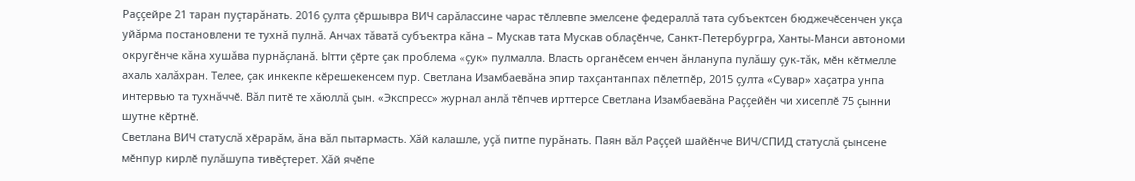Раççейре 21 таран пуçтарăнать. 2016 çулта çӗршывра ВИЧ сарăлассине чарас тӗллевпе эмелсене федераллă тата субъектсен бюджечӗсенчен укçа уйăрма постановлени те тухнă пулнă. Анчах тăватă субъектра кăна – Мускав тата Мускав облаçӗнче, Санкт-Петербургра, Ханты-Манси автономи округӗнче кăна хушăва пурнăçланă. Ытти çӗрте çак проблема «çук» пулмалла. Власть органӗсем енчен ăнланупа пулăшу çук-тăк, мӗн кӗтмелле ахаль халăхран. Телее, çак инкекпе кӗрешекенсем пур. Светлана Изамбаевăна эпир тахçантанпах пӗлетпӗр, 2015 çулта «Сувар» хаçатра унпа интервью та тухнăччӗ. Вăл питӗ те хăюллă çын. «Экспресс» журнал анлă тӗпчев ирттерсе Светлана Изамбаевăна Раççейӗн чи хисеплӗ 75 çынни шутне кӗртнӗ.
Светлана ВИЧ статуслă хӗрарăм, ăна вăл пытармасть. Хăй калашле, уçă питпе пурăнать. Паян вăл Раççей шайӗнче ВИЧ/СПИД статуслă çынсене мӗнпур кирлӗ пулăшупа тивӗçтерет. Хăй ячӗпе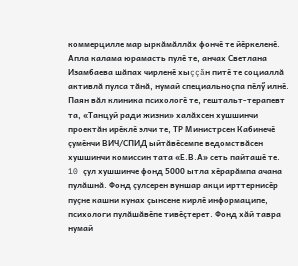коммерцилле мар ыркăмăллăх фончӗ те йӗркеленӗ. Апла калама юрамасть пулӗ те, анчах Светлана Изамбаева шăпах чирленӗ хыççăн питӗ те социаллă активлă пулса тăнă, нумай специальноçпа пӗлӳ илнӗ. Паян вăл клиника психологӗ те, гештальт-терапевт та, «Танцуй ради жизни» халăхсен хушшинчи проектăн ирӗклӗ элчи те, ТР Министрсен Кабинечӗ çумӗнчи ВИЧ/СПИД ыйтăвӗсемпе ведомствăсен хушшинчи комиссин тата «Е.В.А» сеть пайташӗ те. 10 çул хушшинче фонд 5000 ытла хӗрарăмпа ачана пулăшнă. Фонд çулсерен вуншар акци ирттернисӗр пуçне кашни кунах çынсене кирлӗ информаципе, психологи пулăшăвӗпе тивӗçтерет. Фонд хăй тавра нумай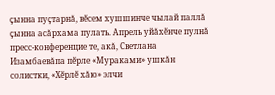çынна пуçтарнă, вӗсем хушшинче чылай паллă çынна асăрхама пулать. Апрель уйăхӗнче пулнă пресс-конференцие те, акă, Светлана Изамбаевăпа пӗрле «Мураками» ушкăн солистки, «Хӗрлӗ хăю» элчи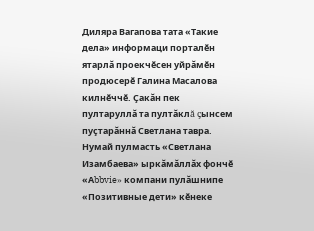Диляра Вагапова тата «Такие дела» информаци порталӗн ятарлă проекчӗсен уйрăмӗн продюсерӗ Галина Масалова килнӗччӗ. Çакăн пек пултаруллă та пултăклă çынсем пуçтарăннă Светлана тавра.
Нумай пулмасть «Светлана Изамбаева» ыркăмăллăх фончӗ «Аbbvie» компани пулăшнипе «Позитивные дети» кӗнеке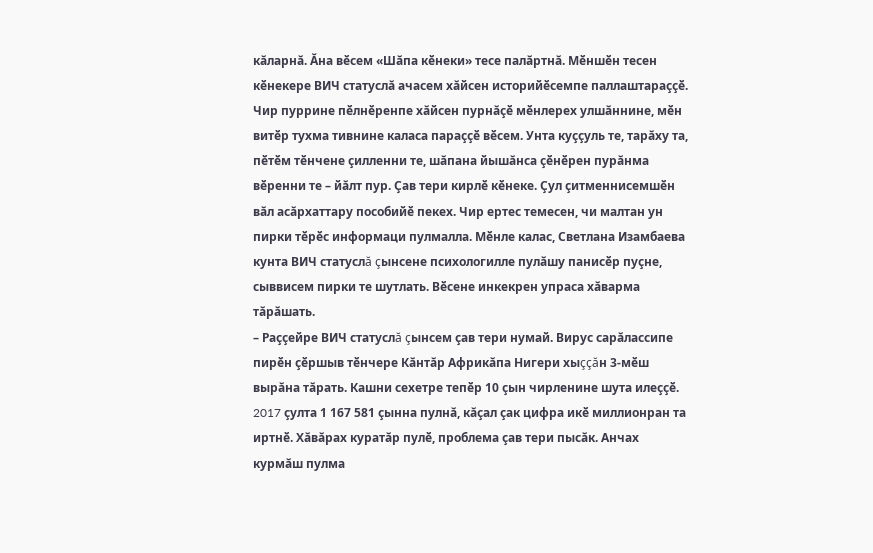кăларнă. Ăна вӗсем «Шăпа кӗнеки» тесе палăртнă. Мӗншӗн тесен кӗнекере ВИЧ статуслă ачасем хăйсен историйӗсемпе паллаштараççӗ. Чир пуррине пӗлнӗренпе хăйсен пурнăçӗ мӗнлерех улшăннине, мӗн витӗр тухма тивнине каласа параççӗ вӗсем. Унта куççуль те, тарăху та, пӗтӗм тӗнчене çилленни те, шăпана йышăнса çӗнӗрен пурăнма вӗренни те – йăлт пур. Çав тери кирлӗ кӗнеке. Çул çитменнисемшӗн вăл асăрхаттару пособийӗ пекех. Чир ертес темесен, чи малтан ун пирки тӗрӗс информаци пулмалла. Мӗнле калас, Светлана Изамбаева кунта ВИЧ статуслă çынсене психологилле пулăшу панисӗр пуçне, сыввисем пирки те шутлать. Вӗсене инкекрен упраса хăварма тăрăшать.
– Раççейре ВИЧ статуслă çынсем çав тери нумай. Вирус сарăлассипе пирӗн çӗршыв тӗнчере Кăнтăр Африкăпа Нигери хыççăн 3-мӗш вырăна тăрать. Кашни сехетре тепӗр 10 çын чирленине шута илеççӗ. 2017 çулта 1 167 581 çынна пулнă, кăçал çак цифра икӗ миллионран та иртнӗ. Хăвăрах куратăр пулӗ, проблема çав тери пысăк. Анчах курмăш пулма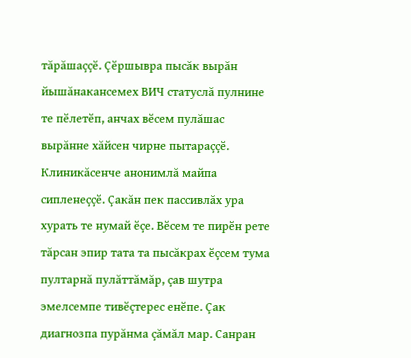тăрăшаççӗ. Çӗршывра пысăк вырăн йышăнакансемех ВИЧ статуслă пулнине те пӗлетӗп, анчах вӗсем пулăшас вырăнне хăйсен чирне пытараççӗ. Клиникăсенче анонимлă майпа сипленеççӗ. Çакăн пек пассивлăх ура хурать те нумай ӗçе. Вӗсем те пирӗн рете тăрсан эпир тата та пысăкрах ӗçсем тума пултарнă пулăттăмăр, çав шутра эмелсемпе тивӗçтерес енӗпе. Çак диагнозпа пурăнма çăмăл мар. Санран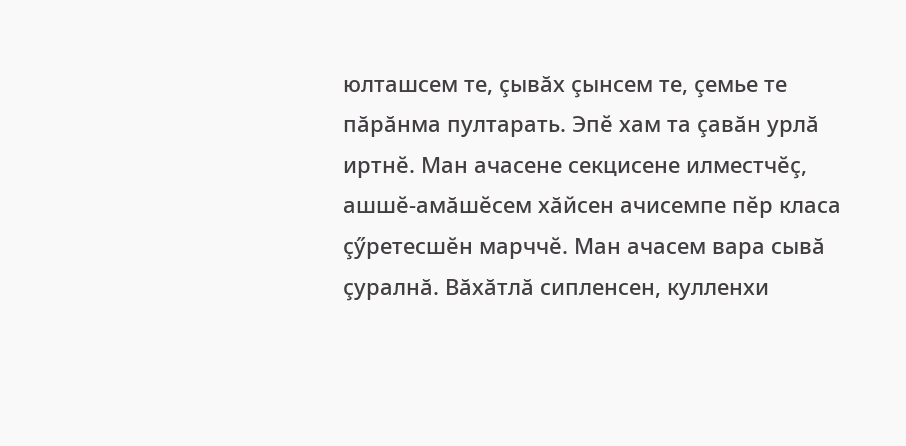юлташсем те, çывăх çынсем те, çемье те пăрăнма пултарать. Эпӗ хам та çавăн урлă иртнӗ. Ман ачасене секцисене илместчӗç, ашшӗ-амăшӗсем хăйсен ачисемпе пӗр класа çӳретесшӗн марччӗ. Ман ачасем вара сывă çуралнă. Вăхăтлă сипленсен, кулленхи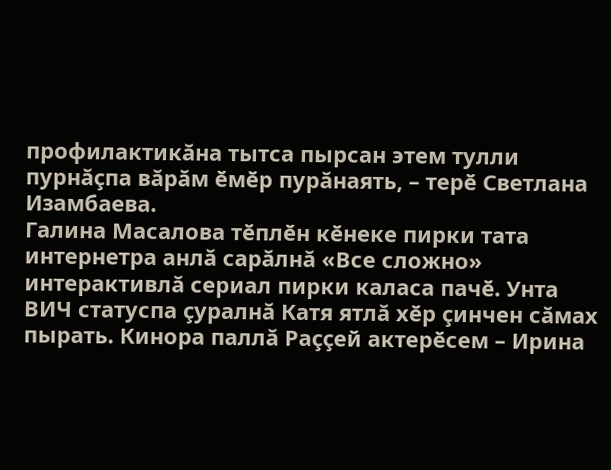профилактикăна тытса пырсан этем тулли пурнăçпа вăрăм ӗмӗр пурăнаять, – терӗ Светлана Изамбаева.
Галина Масалова тӗплӗн кӗнеке пирки тата интернетра анлă сарăлнă «Все сложно» интерактивлă сериал пирки каласа пачӗ. Унта ВИЧ статуспа çуралнă Катя ятлă хӗр çинчен сăмах пырать. Кинора паллă Раççей актерӗсем – Ирина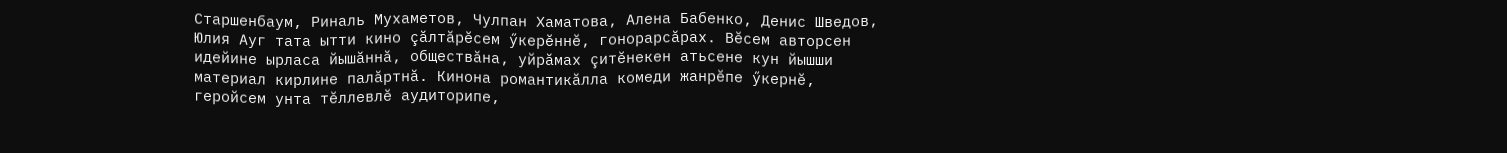Старшенбаум, Риналь Мухаметов, Чулпан Хаматова, Алена Бабенко, Денис Шведов, Юлия Ауг тата ытти кино çăлтăрӗсем ӳкерӗннӗ, гонорарсăрах. Вӗсем авторсен идейине ырласа йышăннă, обществăна, уйрăмах çитӗнекен атьсене кун йышши материал кирлине палăртнă. Кинона романтикăлла комеди жанрӗпе ӳкернӗ, геройсем унта тӗллевлӗ аудиторипе,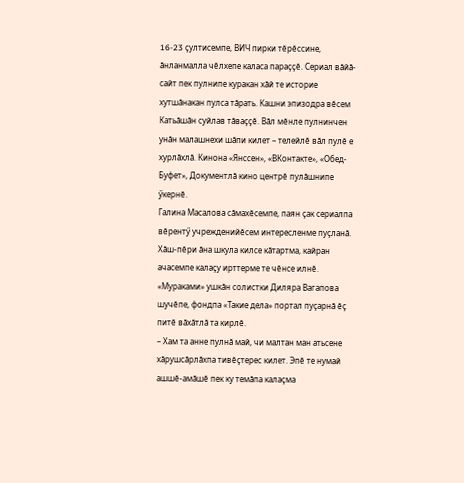16-23 çултисемпе, ВИЧ пирки тӗрӗссине, ăнланмалла чӗлхепе каласа параççӗ. Сериал вăйă-сайт пек пулнипе куракан хăй те историе хутшăнакан пулса тăрать. Кашни эпизодра вӗсем Катьăшăн суйлав тăваççӗ. Вăл мӗнле пулнинчен унăн малашнехи шăпи килет – телейлӗ вăл пулӗ е хурлăхлă. Кинона «Янссен», «ВКонтакте», «Обед-Буфет», Документлă кино центрӗ пулăшнипе ӳкернӗ.
Галина Масалова сăмахӗсемпе, паян çак сериалпа вӗрентӳ учрежденийӗсем интересленме пуçланă. Хăш-пӗри ăна шкула килсе кăтартма, кайран ачасемпе калаçу ирттерме те чӗнсе илнӗ.
«Мураками» ушкăн солистки Диляра Вагапова шучӗпе, фондпа «Такие дела» портал пуçарнă ӗç питӗ вăхăтлă та кирлӗ.
– Хам та анне пулнă май, чи малтан ман атьсене хăрушсăрлăхпа тивӗçтерес килет. Эпӗ те нумай ашшӗ-амăшӗ пек ку темăпа калаçма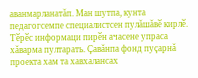аванмарланатăп. Ман шутпа, кунта педагогсемпе специалистсен пулăшăвӗ кирлӗ. Тӗрӗс информаци пирӗн ачасене упраса хăварма пултарать. Çавăнпа фонд пуçарнă проекта хам та хавхалансах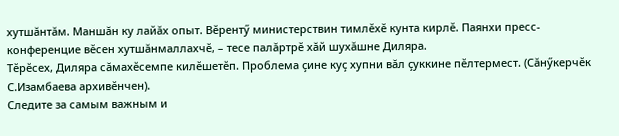хутшăнтăм. Маншăн ку лайăх опыт. Вӗрентӳ министерствин тимлӗхӗ кунта кирлӗ. Паянхи пресс-конференцие вӗсен хутшăнмаллахчӗ, – тесе палăртрӗ хăй шухăшне Диляра.
Тӗрӗсех, Диляра сăмахӗсемпе килӗшетӗп. Проблема çине куç хупни вăл çуккине пӗлтермест. (Сăнӳкерчӗк С.Изамбаева архивӗнчен).
Следите за самым важным и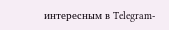интересным в Telegram-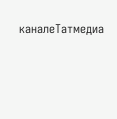каналеТатмедиа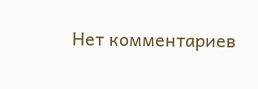Нет комментариев